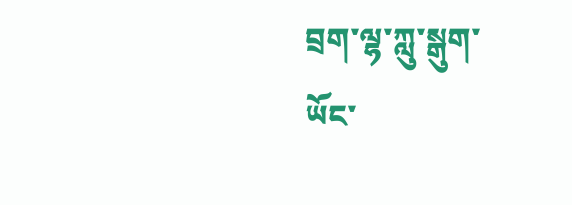བྲག་ལྷ་ཀླུ་སྒུག་
ཡོང་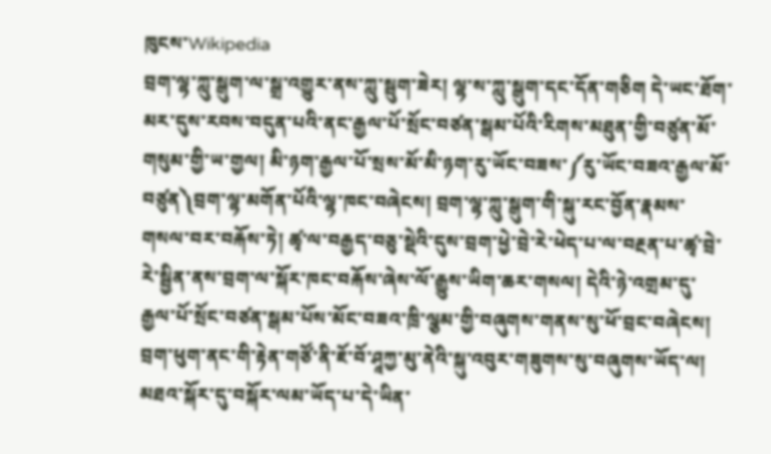ཁུངས་Wikipedia
བྲག་ལྷ་ཀླུ་སྒུག་ལ་སྒྲ་འགྱུར་ནས་ཀླུ་སྦུག་ཟེར། ལྷ་ས་ཀླུ་སྒུག་དང་དོན་གཅིག དེ་ཡང་ཐོག་མར་དུས་རབས་བདུན་པའི་ནང་རྒྱལ་པོ་སྲོང་བཙན་སྒམ་པོའི་རིགས་མཐུན་གྱི་བཙུན་མོ་གསུམ་གྱི་ཡ་གྱལ། མི་ཉག་རྒྱལ་པོ་སྲས་མོ་མི་ཉག་རུ་ཡོང་བཟས་༼རུ་ཡོང་བཟའ་རྒྱལ་མོ་བཙུན༽བྲག་ལྷ་མགོན་པོའི་ལྷ་ཁང་བཞེངས། བྲག་ལྷ་ཀླུ་སྒུག་གི་སྐུ་རང་བྱོན་རྣམས་གསལ་བར་བརྐོས་ཏེ། ཚྭ་ལ་བརྒྱད་བཅུ་སྡེའི་དུས་བྲག་ཕྱེ་བྲེ་རེ་ཕེད་པ་ལ་བརྔན་པ་ཚྭ་བྲེ་རེ་སྦྱིན་ནས་བྲག་ལ་སྐོར་ཁང་བརྐོས་ཞེས་ལོ་རྒྱུས་ཡིག་ཆར་གསལ། དེའི་ཉེ་འགྲམ་དུ་རྒྱལ་པོ་སྲོང་བཙན་སྒམ་པོས་མོང་བཟའ་ཁྲི་ལྕམ་གྱི་བཞུགས་གནས་སུ་ཕོ་བྲང་བཞེངས། བྲག་ཕུག་ནང་གི་རྟེན་གཙོ་ནི་ཇོ་བོ་ཤཱཀྱ་མུ་ནེའི་སྐུ་འབུར་གཟུགས་སུ་བཞུགས་ཡོད་ལ། མཐའ་སྐོར་དུ་བསྐོར་ལམ་ཡོད་པ་དེ་ཡིན་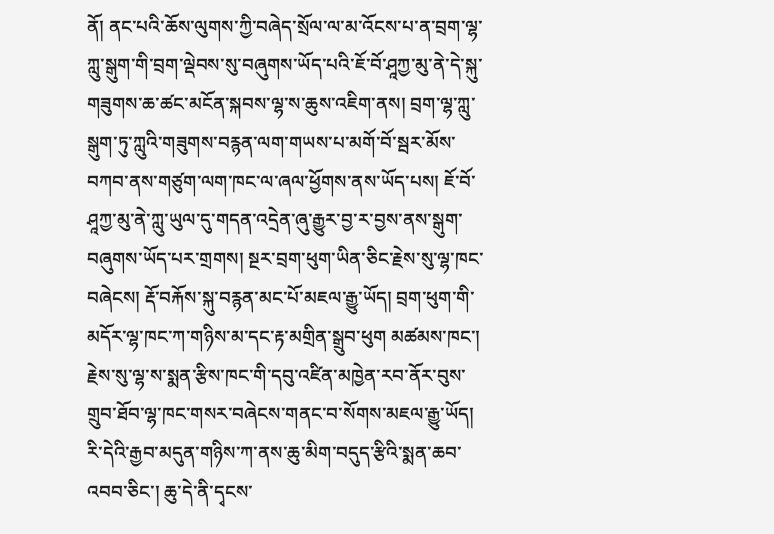ནོ། ནང་པའི་ཆོས་ལུགས་ཀྱི་བཞེད་སྲོལ་ལ་མ་འོངས་པ་ན་བྲག་ལྷ་ཀླུ་སྒུག་གི་བྲག་ལྡེབས་སུ་བཞུགས་ཡོད་པའི་ཇོ་བོ་ཤཱཀྱ་མུ་ནེ་དེ་སྐུ་གཟུགས་ཆ་ཚང་མངོན་སྐབས་ལྷ་ས་ཆུས་འཇིག་ནས། བྲག་ལྷ་ཀླུ་སྒུག་ཏུ་ཀླུའི་གཟུགས་བརྙན་ལག་གཡས་པ་མགོ་བོ་སྦར་མོས་བཀབ་ནས་གཙུག་ལག་ཁང་ལ་ཞལ་ཕྱོགས་ནས་ཡོད་པས། ཇོ་བོ་ཤཱཀྱ་མུ་ནེ་ཀླུ་ཡུལ་དུ་གདན་འདྲེན་ཞུ་རྒྱུར་བྱ་ར་བྱས་ནས་སྒུག་བཞུགས་ཡོད་པར་གྲགས། སྔར་བྲག་ཕུག་ཡིན་ཅིང་རྗེས་སུ་ལྷ་ཁང་བཞེངས། རྡོ་བརྐོས་སྐུ་བརྙན་མང་པོ་མཇལ་རྒྱུ་ཡོད། བྲག་ཕུག་གི་མདོར་ལྷ་ཁང་ཀ་གཉིས་མ་དང་རྟ་མགྲིན་སྒྲུབ་ཕུག མཚམས་ཁང་། རྗེས་སུ་ལྷ་ས་སྨན་རྩིས་ཁང་གི་དབུ་འཛིན་མཁྱེན་རབ་ནོར་བུས་གྲུབ་ཐོབ་ལྷ་ཁང་གསར་བཞེངས་གནང་བ་སོགས་མཇལ་རྒྱུ་ཡོད། རི་དེའི་རྒྱབ་མདུན་གཉིས་ཀ་ནས་ཆུ་མིག་བདུད་རྩིའི་སྨན་ཆབ་འབབ་ཅིང་། ཆུ་དེ་ནི་དྭངས་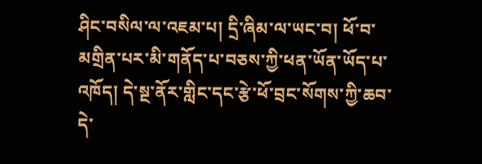ཤིང་བསིལ་ལ་འཇམ་པ། དྲི་ཞིམ་ལ་ཡང་བ། ཕོ་བ་མགྲིན་པར་མི་གནོད་པ་བཅས་ཀྱི་ཕན་ཡོན་ཡོད་པ་འཁོད། དེ་སྔ་ནོར་གླིང་དང་རྩེ་ཕོ་བྲང་སོགས་ཀྱི་ཆབ་དེ་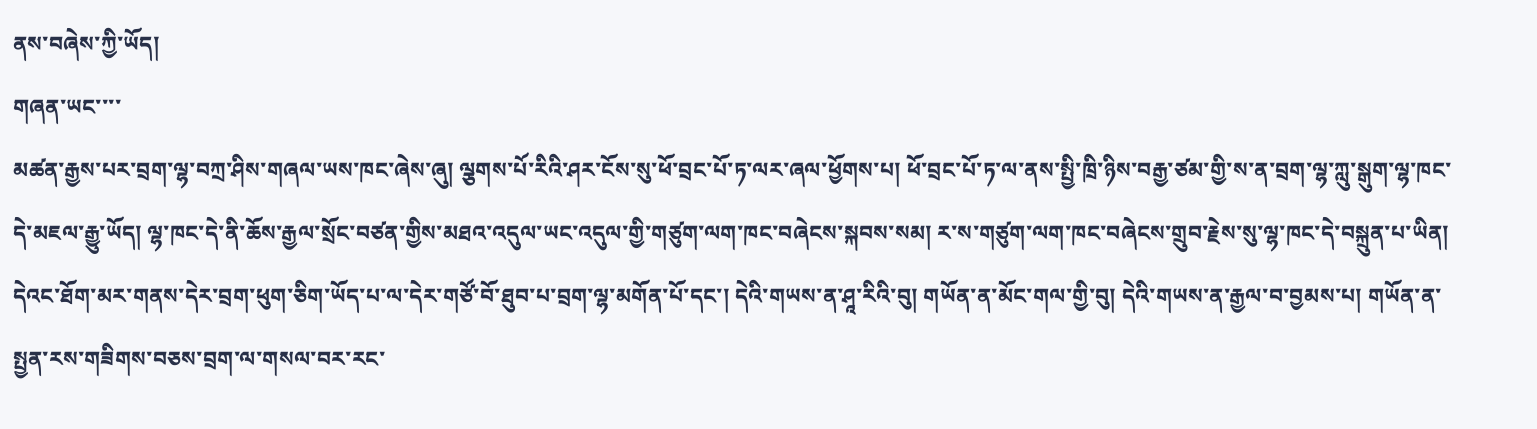ནས་བཞེས་ཀྱི་ཡོད།
གཞན་ཡང་་་་
མཚན་རྒྱས་པར་བྲག་ལྷ་བཀྲ་ཤིས་གཞལ་ཡས་ཁང་ཞེས་ཞུ། ལྕགས་པོ་རིའི་ཤར་ངོས་སུ་ཕོ་བྲང་པོ་ཏ་ལར་ཞལ་ཕྱོགས་པ། ཕོ་བྲང་པོ་ཏ་ལ་ནས་སྤྱི་ཁྲི་ཉིས་བརྒྱ་ཙམ་གྱི་ས་ན་བྲག་ལྷ་ཀླུ་སྒུག་ལྷ་ཁང་དེ་མཇལ་རྒྱུ་ཡོད། ལྷ་ཁང་དེ་ནི་ཆོས་རྒྱལ་སྲོང་བཙན་གྱིས་མཐའ་འདུལ་ཡང་འདུལ་གྱི་གཙུག་ལག་ཁང་བཞེངས་སྐབས་སམ། ར་ས་གཙུག་ལག་ཁང་བཞེངས་གྲུབ་རྗེས་སུ་ལྷ་ཁང་དེ་བསྐྲུན་པ་ཡིན། དེའང་ཐོག་མར་གནས་དེར་བྲག་ཕུག་ཅིག་ཡོད་པ་ལ་དེར་གཙོ་བོ་ཐུབ་པ་བྲག་ལྷ་མགོན་པོ་དང་། དེའི་གཡས་ན་ཤཱ་རིའི་བུ། གཡོན་ན་མོང་གལ་གྱི་བུ། དེའི་གཡས་ན་རྒྱལ་བ་བྱམས་པ། གཡོན་ན་སྤྱན་རས་གཟིགས་བཅས་བྲག་ལ་གསལ་བར་རང་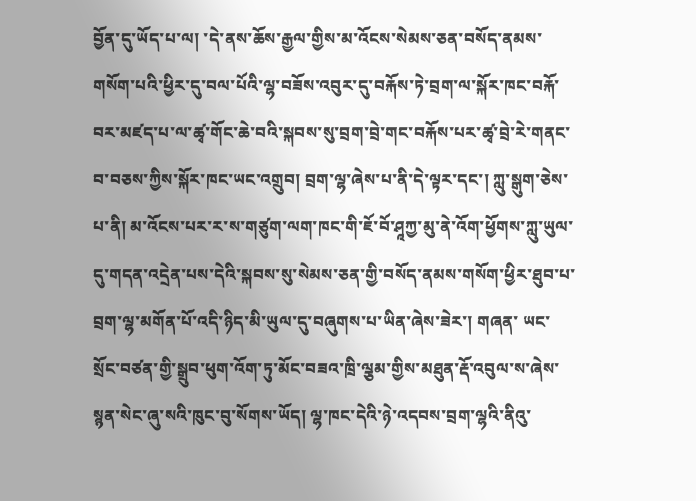བྱོན་དུ་ཡོད་པ་ལ། ་དེ་ནས་ཆོས་རྒྱལ་གྱིས་མ་འོངས་སེམས་ཅན་བསོད་ནམས་གསོག་པའི་ཕྱིར་དུ་བལ་པོའི་ལྷ་བཟོས་འབུར་དུ་བརྐོས་ཏེ་བྲག་ལ་སྐོར་ཁང་བརྐོ་བར་མཛད་པ་ལ་ཚྭ་གོང་ཆེ་བའི་སྐབས་སུ་བྲག་བྲེ་གང་བརྐོས་པར་ཚྭ་བྲེ་རེ་གནང་བ་བཅས་ཀྱིས་སྐོར་ཁང་ཡང་འགྲུབ། བྲག་ལྷ་ཞེས་པ་ནི་དེ་ལྟར་དང་། ཀླུ་སྒུག་ཅེས་པ་ནི། མ་འོངས་པར་ར་ས་གཙུག་ལག་ཁང་གི་ཇོ་བོ་ཤཱཀྱ་མུ་ནེ་འོག་ཕྱོགས་ཀླུ་ཡུལ་དུ་གདན་འདྲེན་པས་དེའི་སྐབས་སུ་སེམས་ཅན་གྱི་བསོད་ནམས་གསོག་ཕྱིར་ཐུབ་པ་བྲག་ལྷ་མགོན་པོ་འདི་ཉིད་མི་ཡུལ་དུ་བཞུགས་པ་ཡིན་ཞེས་ཟེར་། གཞན་ ཡང་སྲོང་བཙན་གྱི་སྒྲུབ་ཕུག་འོག་ཏུ་མོང་བཟའ་ཁྲི་ལྕམ་གྱིས་མཐུན་རྡོ་འབུལ་ས་ཞེས་སྙན་སེང་ཞུ་སའི་ཁུང་བུ་སོགས་ཡོད། ལྷ་ཁང་དེའི་ཉེ་འདབས་བྲག་ལྷའི་ནིའུ་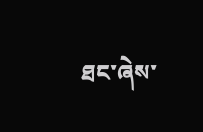ཐང་ཞེས་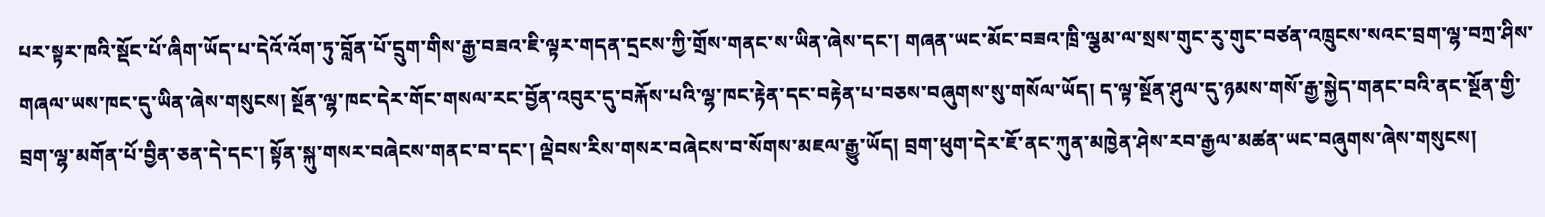པར་སྟར་ཁའི་སྡོང་པོ་ཞིག་ཡོད་པ་དེའོ་འོག་ཏུ་བློན་པོ་དྲུག་གིས་རྒྱ་བཟའ་ཇི་ལྟར་གདན་དྲངས་ཀྱི་གྲོས་གནང་ས་ཡིན་ཞེས་དང་། གཞན་ཡང་མོང་བཟའ་ཁྲི་ལྕམ་ལ་སྲས་གུང་རུ་གུང་བཙན་འཁྲུངས་སའང་བྲག་ལྷ་བཀྲ་ཤིས་གཞལ་ཡས་ཁང་དུ་ཡིན་ཞེས་གསུངས། སྔོན་ལྷ་ཁང་དེར་གོང་གསལ་རང་བྱོན་འབུར་དུ་བརྐོས་པའི་ལྷ་ཁང་རྟེན་དང་བརྟེན་པ་བཅས་བཞུགས་སུ་གསོལ་ཡོད། ད་ལྟ་སྔོན་ཤུལ་དུ་ཉམས་གསོ་རྒྱ་སྐྱེད་གནང་བའི་ནང་སྔོན་གྱི་བྲག་ལྷ་མགོན་པོ་བྱིན་ཅན་དེ་དང་། སྟོན་སྐུ་གསར་བཞེངས་གནང་བ་དང་། ལྡེབས་རིས་གསར་བཞེངས་བ་སོགས་མཇལ་རྒྱུ་ཡོད། བྲག་ཕུག་དེར་ཇོ་ནང་ཀུན་མཁྱེན་ཤེས་རབ་རྒྱལ་མཚན་ཡང་བཞུགས་ཞེས་གསུངས།